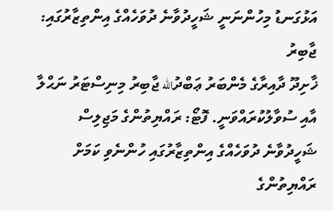އަޅުގަނޑު މިހުންނަނީ ޝަހީދުވާނެ ދުވަހެއްގެ އިންތިޒާރުގައި: ޖާބިރު
ޚާށިދޫ ދާއިރާގެ މެންބަރު ޢަބްދުالله ޖާބިރު މިނިސްޓަރު ނަޙްލާ އާއި ސުވާލުކުރައްވަނީ. ފޮޓޯ: ރައްޔިތުންގެ މަޖިލިސް
ޝަހީދުވާނެ ދުވަހެއްގެ އިންތިޒާރުގައި ހުންނެވި ކަމަށް ރައްޔިތުންގެ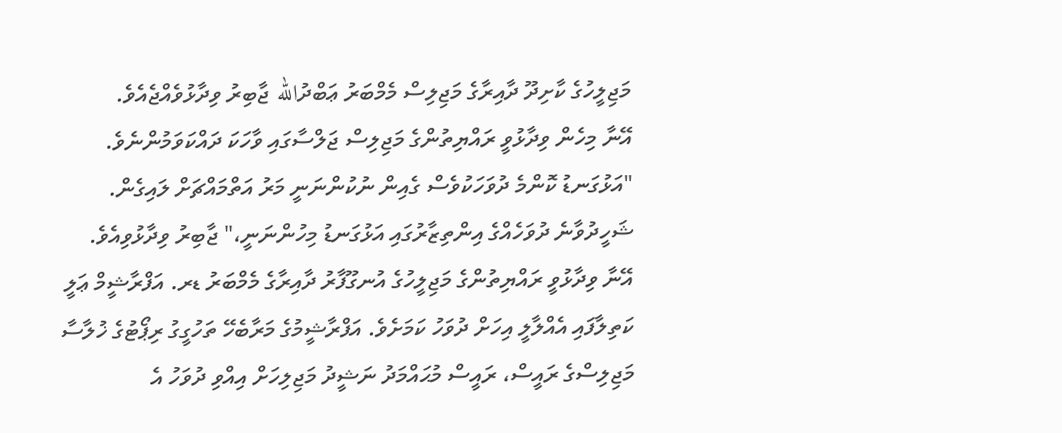މަޖިލީހުގެ ކާށިދޫ ދާއިރާގެ މަޖިލިސް މެމްބަރު ޢަބްދުالله ޖާބިރު ވިދާޅުވެއްޖެއެވެ.
އޭނާ މިހެން ވިދާޅުވީ ރައްޔިތުންގެ މަޖިލިސް ޖަލްސާގައި ވާހަކަ ދައްކަވަމުންނެވެ. "އަޅުގަނޑު ކޮންމެ ދުވަހަކުވެސް ގެއިން ނުކުންނަނީ މަރު އަތްމައްޗަށް ލައިގެން. ޝަހީދުވާނެ ދުވަހެއްގެ އިންތިޒާރުގައި އަޅުގަނޑު މިހުންނަނީ،" ޖާބިރު ވިދާޅުވިއެވެ.
އޭނާ ވިދާޅުވީ ރައްޔިތުންގެ މަޖިލީހުގެ އުނގޫފާރު ދާއިރާގެ މެމްބަރު ޑރ. އަފްރާޝީމް ޢަލީ ކަތިލާފައި އެއްލާލީ އިހަށް ދުވަހު ކަމަށެވެ. އަފްރާޝީމުގެ މަރާބެހޭ ތަހުގީގު ރިޕޯޓުގެ ޚުލާސާ މަޖިލިސްގެ ރައީސް، ރައީސް މުޙައްމަދު ނަޝީދު މަޖިލިހަށް އިއްވި ދުވަހު އެ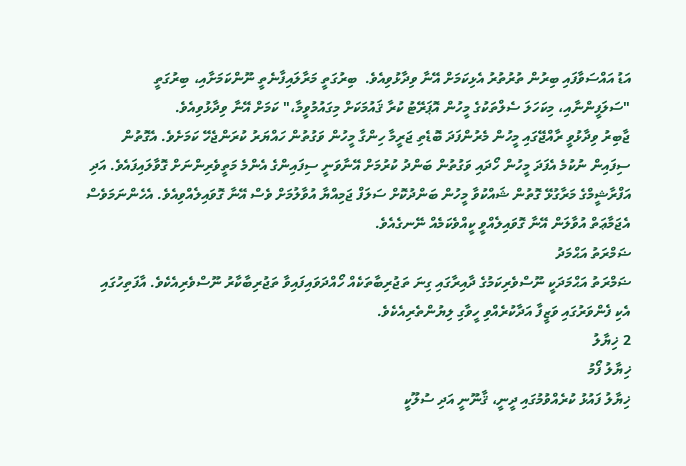އަޑު އައްސަވާފައި ބިރުން ތުރުތުރު އެޅިކަމަށް އޭނާ ވިދާޅުވިއެވެ.  ބިރުގަތީ މަރާލައިފާނެތީ ނޫންކަމަށާއި، ބިރުގަތީ "ސަލަފީންނާއި، މިކަހަލަ ސެލްތަކުގެ މީހުން އޮޕަރޭޓު ކުރާ ޤައުމަކަށް މިގައުމުވީމާ،" ކަމަށް އޭނާ ވިދާޅުވިއެވެ.
ޖާބިރު ވިދާޅުވީ ރާއްޖޭގައި މީހުން މެރުންފަދަ ބޮޑެތި ޖަރީމާ ހިންގާ މީހުން ވަގުތުން ހައްޔަރު ކުރަންޖެހޭ ކަމަށެވެ. އެގޮތުން ސިފައިން ނުކުމެ އެފަދަ މީހުން ހޯދައި ވަގުތުން ބަންދު ކުރުމަށް އޭނާވަނީ ސިފައިންގެ އެންމެ މަތީވެރިންނަށް ގޮވާލައިފައެވެ. އަދި އަފްރާޝީމްގެ މަރާގުޅޭ ގޮތުން ޝައްކުވާ މީހުން ބަންދުކޮށް ސަލަފް ޖަމިއްޔާ އުވާލުމަށް ވެސް އޭނާ ގޮވައިލެއްވިއެވެ. އެހެންނަމަވެސް އެޖަމާޢަތް އުވާލަން އޭނާ ގޮވައިލެއްވީ ކީއްވެކަމެއް ނޭނގެއެވެ.
ޟަމްރަތު އަޙްމަދު
ޟަމްރަތު އަޙްމަދަކީ ނޫސްވެރިކަމުގެ ދާއިރާގައި ގިނަ ތަޖުރިބާތަކެއް ހޯއްދަވައިފައިވާ ތަޖުރިބާކާރު ނޫސްވެރިއެކެވެ. އާފަތިހުގައި އެކި ފެންވަރުގައި ވަޒީފާ އަދާކުރެއްވި ހީވާގި ލިޔުންތެރިއެކެވެ.
2 ޚިޔާލު
ޚިޔާލު ފޯމު
ޚިޔާލު ފައުޅު ކުރެއްވުމުގައި ދީނީ، ޤާނޫނީ އަދި ސުލޫކީ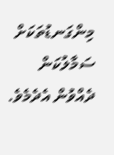މިންގަނޑުތަކަށް ސަމާލުކަން ދެއްވުން އެދެމެވެ.